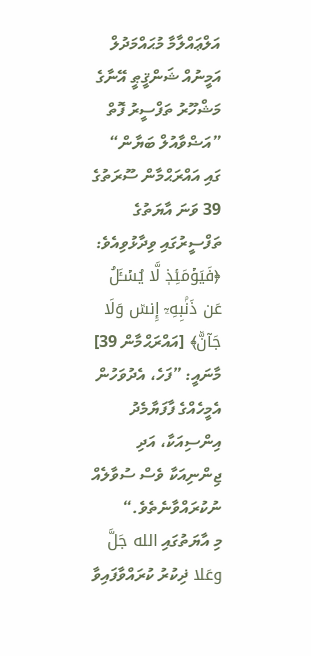އަލްޢައްލާމާ މުޙައްމަދުލް އަމީނުއް ޝަންޤީޠީ އޭނާގެ މަޝްހޫރު ތަފްސީރު ފޮތް ”އަޟްވާއުލް ބަޔާން“ ގައި އައްރަޙްމާން ސޫރަތުގެ 39 ވަނަ އާޔަތުގެ ތަފްސީރުގައި ވިދާޅުވިއެވެ:
﴿فَيَوۡمَئِذٖ لَّا يُسۡـَٔلُ عَن ذَنۢبِهِۦٓ إِنسٞ وَلَا جَآنّٞ﴾ [އައްރަޙްމާން 39] މާނައީ: ”ފަހެ، އެދުވަހުން އެމީހެއްގެ ފާފަޔާމެދު އިންސިއަކާ، އަދި ޖިންނިއަކާ ވެސް ސުވާލެއް ނުކުރައްވާނެތެވެ.“
މި އާޔަތުގައި الله جَلَّ وعَلا ޛިކުރު ކުރައްވާފައިވާ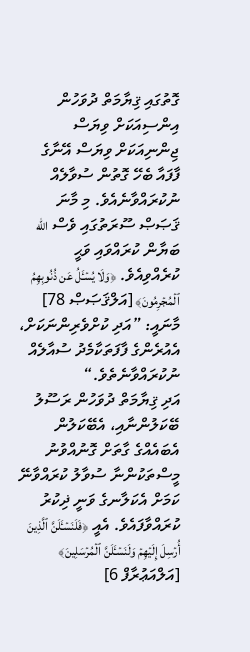ގޮތުގައި ޤިޔާމަތް ދުވަހުން އިންސިއަކަށް ވިޔަސް ޖިންނިއަކަށް ވިޔަސް އޭނާގެ ފާފައާ ބެހޭ ގޮތުން ސުވާލެއް ނުކުރައްވާނެއެވެ. މި މާނަ ޤަޞަޞް ސޫރަތުގައި ވެސް الله ބަޔާން ކުރައްވައި ވަޙީ ކުރެއްވިއެވެ. ﴿وَلَا يُسۡـَٔلُ عَن ذُنُوبِهِمُ ٱلۡمُجۡرِمُونَ﴾ [އަލްޤަޞަޞް 78] މާނައީ: ”އަދި ކުށްވެރިންނަކަށް، އެއުރެންގެ ފާފަތަކާމެދު ސުއާލެއް ނުކުރައްވާނެތެވެ.“
އަދި ޤިޔާމަތް ދުވަހުން ރަސޫލު ބޭކަލުންނާއި، އެބޭކަލުން އެބައެއްގެ ގާތަށް ގޮނުއްވުނު މީސްތަކުންނާ ސުވާލު ކުރައްވާނޭ ކަމަށް އެކަލާނގެ ވަނީ ޛިކުރު ކުރައްވާފައެވެ. އެއީ ﴿فَلَنَسۡـَٔلَنَّ ٱلَّذِينَ أُرۡسِلَ إِلَيۡهِمۡ وَلَنَسۡـَٔلَنَّ ٱلۡمُرۡسَلِينَ﴾ [އަލްއަޢުރާފް 6]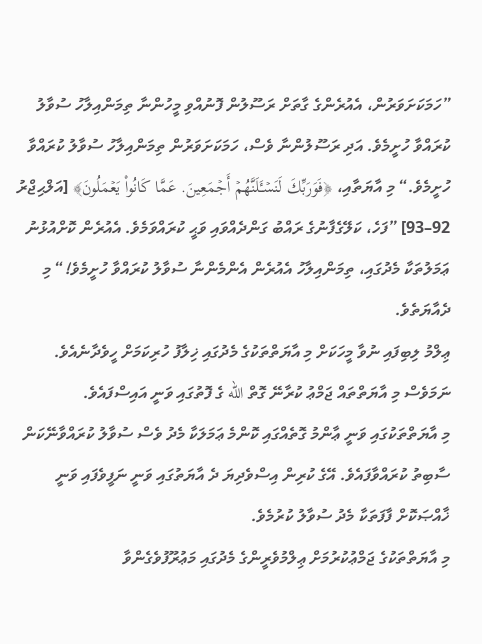”ހަމަކަށަވަރުން، އެއުރެންގެ ގާތަށް ރަސޫލުން ފޮނުއްވި މީހުންނާ ތިމަންއިލާހު ސުވާލު ކުރައްވާ ހުށީމެވެ. އަދި ރަސޫލުންނާ ވެސް، ހަމަކަށަވަރުން ތިމަންއިލާހު ސުވާލު ކުރައްވާ ހުށީމެވެ.“ މި އާޔަތާއި، ﴿فَوَرَبِّكَ لَنَسۡـَٔلَنَّهُمۡ أَجۡمَعِينَ. عَمَّا كَانُواْ يَعۡمَلُونَ﴾ [އަލްޙިޖްރު 92–93] ”ފަހެ، ކަލޭގެފާނުގެ ރައްބު ގަންދެއްވައި ވަޙީ ކުރައްވަމެވެ. އެއުރެން ކޮށްއުޅުނު ޢަމަލުތަކާ މެދުގައި، ތިމަންއިލާހު އެއުރެން އެންމެންނާ ސުވާލު ކުރައްވާ ހުށީމެވެ!“ މި ދެއާޔަތެވެ.
ޢިލްމު ލިބިފައި ނުވާ މީހަކަށް މި އާޔަތްތަކުގެ މެދުގައި ޚިލާފު ހުރިކަމަށް ހީވެދާނެއެވެ. ނަމަވެސް މި އާޔަތްތައް ޖަމްޢު ކުރާނޭ ގޮތް الله ގެ ފޮތުގައި ވަނީ އައިސްފައެވެ.
މި އާޔަތްތަކުގައި ވަނީ ޢާންމު ގޮތެއްގައި ކޮންމެ ޢަމަލަކާ މެދު ވެސް ސުވާލު ކުރައްވާނޭކަން ސާބިތު ކުރައްވާފައެވެ. އޭގެ ކުރިން އިސްވެދިޔަ ދެ އާޔަތުގައި ވަނީ ނަފީވެފައި ވަނީ ޚާއްޞަކޮށް ފާފަތަކާ މެދު ސުވާލު ކުރުމެވެ.
މި އާޔަތްތަކުގެ ޖަމްޢުކުރުމަށް ޢިލްމުވެރީންގެ މެދުގައި މަޢުރޫފުވެގެންވާ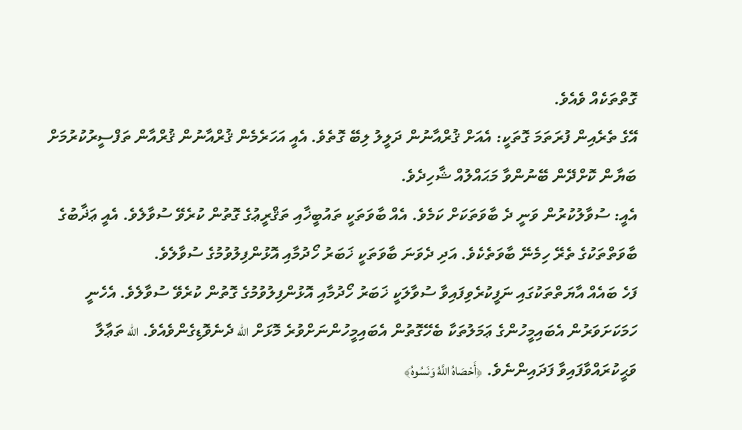ގޮތްތަކެއް ވެއެވެ.
އޭގެ ތެރެއިން ފުރަތަމަ ގޮތަކީ: އެއަށް ޤުރްއާނުން ދަލީލު ލިބޭ ގޮތެވެ. އެއީ އަހަރެމެން ޤުރްއާނުން ޤުރްއާން ތަފްސީރުކުރުމަށް ބަޔާން ކޮށްދޭން ބޭނުންވާ މަޙައްލުއް ޝާހިދެވެ.
އެއީ: ސުވާލުކުރުން ވަނީ ދެ ބާވަތަކަށް ކަމެވެ. އެއް ބާވަތަކީ ތައުބީޚާއި ތަޤްރީޢުގެ ގޮތުން ކުރެވޭ ސުވާލެވެ. އެއީ ޢަޛާބުގެ ބާވަތްތަކުގެ ތެރޭ ހިމެނޭ ބާވަތެކެވެ. އަދި ދެވަނަ ބާވަތަކީ ޚަބަރު ހޯދުމާއި އޮޅުންފިލުވުމުގެ ސުވާލެވެ.
ފަހެ ބައެއް އާޔަތްތަކުގައި ނަފީކުރެވިފައިވާ ސުވާލަކީ ޚަބަރު ހޯދުމާއި އޮޅުންފިލުވުމުގެ ގޮތުން ކުރެވޭ ސުވާލެވެ. އެހެނީ ހަމަކަށަވަރުން އެބައިމީހުންގެ ޢަމަލުތަކާ ބެހޭގޮތުން އެބައިމީހުންނަށްވުރެ މޮޅަށް الله ދެނެވޮޑިގެންވެއެވެ. الله ތަޢާލާ ވަޙީކުރައްވާފައިވާ ފަދައިންނެވެ. ﴿أَحْصَاهُ اللَّهُ وَنَسُوهُ﴾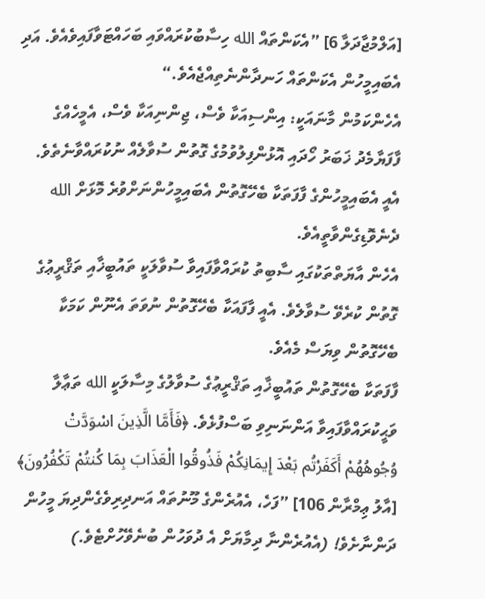[އަލްމުޖާދަލާ 6] ”އެކަންތައް الله ހިސާބުކުރައްވައި ބަހައްޓަވާފައިވެއެވެ. އަދި އެބައިމީހުން އެކަންތައް ހަނދާންނެތިއްޖެއެވެ.“
އެހެންކަމުން މާނައަކީ: އިންސިއަކާ ވެސް، ޖިންނިއަކާ ވެސް، އެމީހެއްގެ ފާފަޔާމެދު ޚަބަރު ހޯދައި އޮޅުންފިލުވުމުގެ ގޮތުން ސުވާލެއް ނުކުރައްވާނެތެވެ. އެއީ އެބައިމީހުންގެ ފާފަތަކާ ބެހޭގޮތުން އެބައިމީހުންނަށްވުރެ މޮޅަށް الله ދެނެވޮޑިގެންވާތީއެވެ.
އެހެން އާޔަތްތަކުގައި ސާބިތު ކުރައްވާފައިވާ ސުވާލަކީ ތައުބީޚާއި ތަޤްރީޢުގެ ގޮތުން ކުރެވޭ ސުވާލެވެ. އެއީ ފާފައަކާ ބެހޭގޮތުން ނުވަތަ އެނޫން ކަމަކާ ބެހޭގޮތުން ވިޔަސް މެއެވެ.
ފާފަތަކާ ބެހޭގޮތުން ތައުބީޚާއި ތަޤްރީޢުގެ ސުވާލުގެ މިސާލަކީ الله ތަޢާލާ ވަޙީކުރައްވާފައިވާ އަންނަނިވި ބަސްފުޅެވެ. ﴿فَأَمَّا الَّذِينَ اسْوَدَّتْ وُجُوهُهُمْ أَكَفَرْتُم بَعْدَ إِيمَانِكُمْ فَذُوقُوا الْعَذَابَ بِمَا كُنتُمْ تَكْفُرُونَ﴾ [އާލު ޢިމްރާން 106] ”ފަހެ، އެއުރެންގެ މޫނުތައް އަނދިރިވެގެންދިޔަ މީހުން ދަންނާށެވެ! (އެއުރެންނާ ދިމާޔަށް އެ ދުވަހުން ބުނެވޭހުށްޓެވެ.)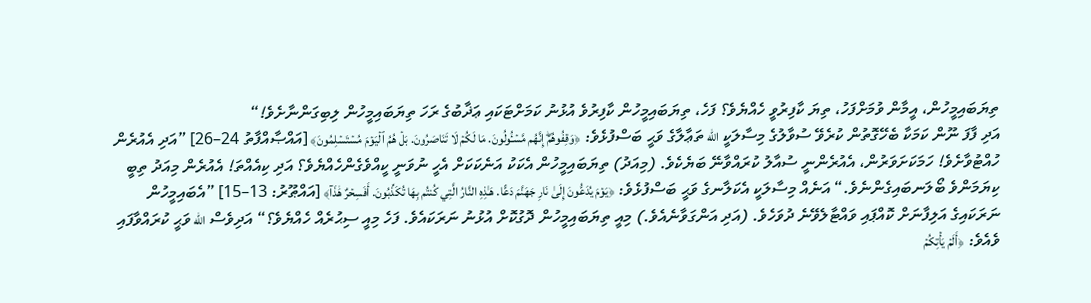ތިޔަބައިމީހުން، އީމާން ވުމަށްފަހު، ތިޔަ ކާފިރުވީ ހެއްޔެވެ؟ ފަހެ، ތިޔަބައިމީހުން ކާފިރުވެ އުޅުނު ކަމަށްޓަކައި ޢަޛާބުގެ ރަހަ ތިޔަބައިމީހުން ލިބިގަންނާށެވެ!“
އަދި ފާފަ ނޫން ކަމަކާ ބެހޭގޮތުން ކުރެވޭ ސުވާލުގެ މިސާލަކީ الله ތަޢާލާގެ ވަޙީ ބަސްފުޅެވެ: ﴿وَقِفُوهُمۡۖ إِنَّهُم مَّسۡـُٔولُونَ. مَا لَكُمۡ لَا تَنَاصَرُونَ. بَلۡ هُمُ ٱلۡيَوۡمَ مُسۡتَسۡلِمُونَ﴾ [އައްޞާއްފާތު 24–26] ”އަދި އެއުރެން ހުއްޓުވާށެވެ! ހަމަކަށަވަރުން، އެއުރެންނީ ސުއާލު ކުރައްވާނޭ ބަޔެކެވެ. (މިއަދު) ތިޔަބައިމީހުން އެކަކު އަނެކަކަށް އެހީ ނުވަނީ ކީއްވެގެންހެއްޔެވެ؟ އަދި ކިއެއްތަ! އެއުރެން މިއަދު ތިބީ ކިޔަމަންވެ ބޯލަނބައިގެންނެވެ.“ އަނެއް މިސާލަކީ އެކަލާނގެ ވަޙީ ބަސްފުޅެވެ: ﴿يَوۡمَ يُدَعُّونَ إِلَىٰ نَارِ جَهَنَّمَ دَعًّا. هَـٰذِهِ النَّارُ الَّتِي كُنتُم بِهَا تُكَذِّبُونَ. أَفَسِحۡرٌ هَٰذَآ﴾ [އައްޠޫރު: 13–15] ”އެބައިމީހުން ނަރަކައިގެ އަލިފާނަށް ކޮއްޕައި ވައްޓާލެވޭނެ ދުވަހެވެ. (އަދި އަންގަވާނެއެވެ.) މިއީ ތިޔަބައިމީހުން ދޮގުކޮށް އުޅުނު ނަރަކައެވެ. ފަހެ މިއީ ސިޙުރެއް ހެއްޔެވެ؟“ އަދިވެސް الله ވަޙީ ކުރައްވާފައި ވެއެވެ: ﴿أَلَمۡ يَأۡتِكُمۡ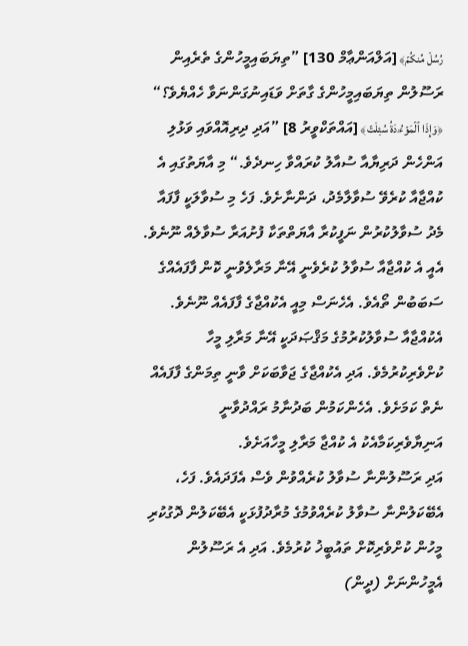رُسُلٞ مِّنكُمۡ﴾ [އަލްއަންޢާމް 130] ”ތިޔަބައިމީހުންގެ ތެރެއިން ރަސޫލުން ތިޔަބައިމީހުންގެ ގާތަށް ވަޑައިނުގަންނަވާ ހެއްޔެވެ؟“
﴿وَإِذَا ٱلۡمَوۡءُۥدَةُ سُئِلَتۡ﴾ [އައްތަކްވީރު 8] ”އަދި ދިރިއޮއްވައި ވަޅުލި އަންހެން ދަރިޔާއާ ސުއާލު ކުރައްވާ ހިނދެވެ.“ މި އާޔަތުގައި އެ ކުއްޖާއާ ކުރެވޭ ސުވާލާމެދު، ދަންނާށެވެ. ފަހެ މި ސުވާލަކީ ފާފައާ މެދު ސުވާލުކުރުން ނަފީކުރާ އާޔަތްތަކާ ފުށުއަރާ ސުވާލެއް ނޫނެވެ. އެއީ އެ ކުއްޖާއާ ސުވާލު ކުރެވެނީ އޭނާ މަރާލެވުނީ ކޮން ފާފައެއްގެ ސަބަބުން ތޯއެވެ. އެހެނަސް މިއީ އެކުއްޖާގެ ފާފައެއް ނޫނެވެ. އެކުއްޖާއާ ސުވާލުކުރުމުގެ މަޤްޞަދަކީ އޭނާ މަރާލި މީހާ ކުށްވެރިކުރުމެވެ. އަދި އެކުއްޖާގެ ޖަވާބަކަށް ވާނީ ތިމަންގެ ފާފައެއް ނެތް ކަމަށެވެ. އެހެންކަމުން ބަދުނާމު ރައްދުވާނީ އަނިޔާވެރިކަމާއެކު އެ ކުއްޖާ މަރާލި މީހާއަށެވެ.
އަދި ރަސޫލުންނާ ސުވާލު ކުރެއްވުން ވެސް އެފަދައެވެ. ފަހެ، އެބޭކަލުންނާ ސުވާލު ކުރެއްވުމުގެ މުރާދުފުޅަކީ އެބޭކަލުން ދޮގުކުރި މީހުން ކުށްވެރިކޮށް ތައުބީޚު ކުރުމެވެ. އަދި އެ ރަސޫލުން އެމީހުންނަށް (ދީން)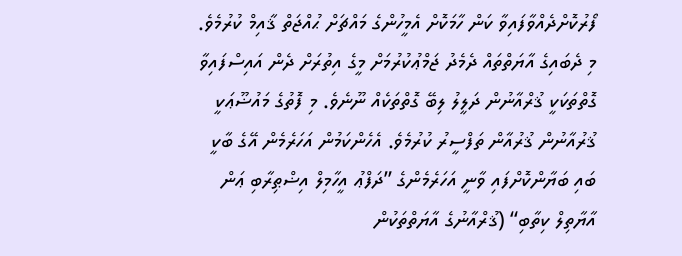ފޯރުކޮށްދެއްވާފައިވާ ކަން ހާމަކޮށް އެމީހުންގެ މައްޗަށް ޙުއްޖަތް ޤާއިމް ކުރުމެވެ.
މި ދެބައިގެ އާޔަތްތައް ދެމެދު ޖަމްޢުކުރުމަށް މީގެ އިތުރަށް ދެން އައިސްފައިވާ ގޮތްތަކަކީ ޤުރްއާނުން ދަލީލު ލިބޭ ގޮތްތަކެއް ނޫނެވެ. މި ފޮތުގެ މައުޟޫޢަކީ ޤުރުއާނުން ޤުރުއާން ތަފްސީރު ކުރުމެވެ. އެހެންކަމުން އަހަރެމެން އޭގެ ބާކީ ބައި ބަޔާންކޮށްފައި ވާނީ އަހަރެމެންގެ ”ދަފްޢު އީހާމިލް އިޟްޠިރާބި ޢަން އާޔާތިލް ކިތާބި“ (ޤުރްއާނުގެ އާޔަތްތަކުން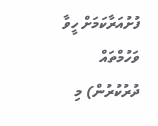ފުށުއަރާކަމަށް ހީވާ ވަހުމްތައް ދުރުކުރުން) މި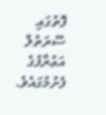ފޮތުގައި ސޫރަތުލް އަޢުރާފުގެ ފެށުމުގައެވެ.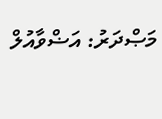މަޞްދަރު: އަޟްވާއުލް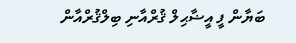ބަޔާން ފީ އީޟާޙިލް ޤުރްއާނި ބިލްޤުރްއާން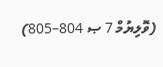(ވޮލިޔުމް 7 ޞ 804–805)